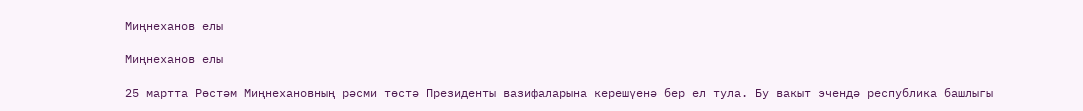Миңнеханов елы

Миңнеханов елы

25 мартта Рөстәм Миңнехановның рәсми төстә Президенты вазифаларына керешүенә бер ел тула. Бу вакыт эчендә республика башлыгы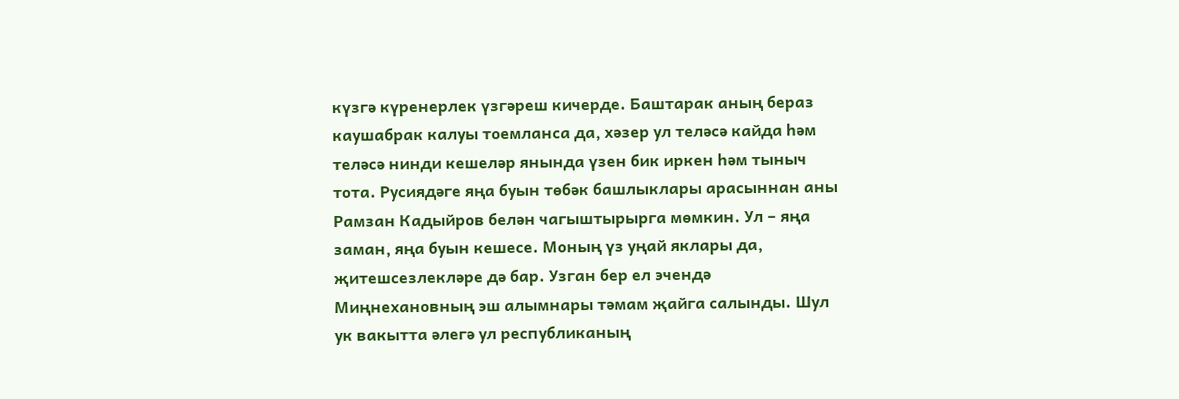күзгә күренерлек үзгәреш кичерде. Баштарак аның бераз каушабрак калуы тоемланса да, хәзер ул теләсә кайда һәм теләсә нинди кешеләр янында үзен бик иркен һәм тыныч тота. Русиядәге яңа буын төбәк башлыклары арасыннан аны Рамзан Кадыйров белән чагыштырырга мөмкин. Ул – яңа заман, яңа буын кешесе. Моның үз уңай яклары да, җитешсезлекләре дә бар. Узган бер ел эчендә Миңнехановның эш алымнары тәмам җайга салынды. Шул ук вакытта әлегә ул республиканың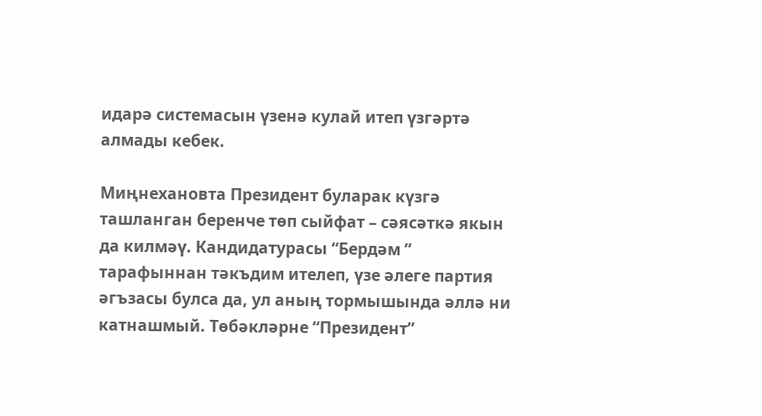идарә системасын үзенә кулай итеп үзгәртә алмады кебек.

Миңнехановта Президент буларак күзгә ташланган беренче төп сыйфат – сәясәткә якын да килмәү. Кандидатурасы “Бердәм ” тарафыннан тәкъдим ителеп, үзе әлеге партия әгъзасы булса да, ул аның тормышында әллә ни катнашмый. Төбәкләрне “Президент”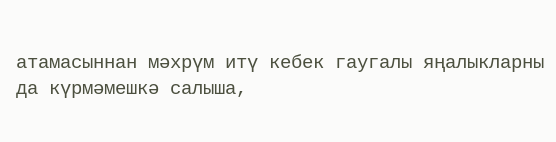атамасыннан мәхрүм итү кебек гаугалы яңалыкларны да күрмәмешкә салыша,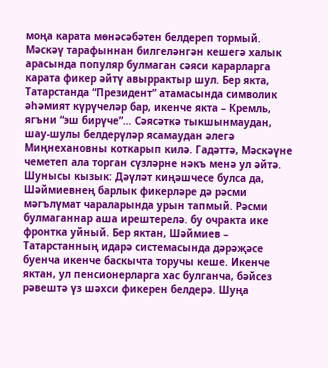моңа карата мөнәсәбәтен белдереп тормый. Мәскәү тарафыннан билгеләнгән кешегә халык арасында популяр булмаган сәяси карарларга карата фикер әйтү авыррактыр шул. Бер якта, Татарстанда “Президент” атамасында символик әһәмият күрүчеләр бар, икенче якта – Кремль, ягъни “эш бирүче”… Сәясәткә тыкшынмаудан, шау-шулы белдерүләр ясамаудан әлегә Миңнехановны коткарып килә. Гадәттә, Мәскәүне чеметеп ала торган сүзләрне нәкъ менә ул әйтә. Шунысы кызык: Дәүләт киңәшчесе булса да, Шәймиевнең барлык фикерләре дә рәсми мәгълүмат чараларында урын тапмый. Рәсми булмаганнар аша ирештерелә. бу очракта ике фронтка уйный. Бер яктан, Шәймиев – Татарстанның идарә системасында дәрәҗәсе буенча икенче баскычта торучы кеше. Икенче яктан, ул пенсионерларга хас булганча, бәйсез рәвештә үз шәхси фикерен белдерә. Шуңа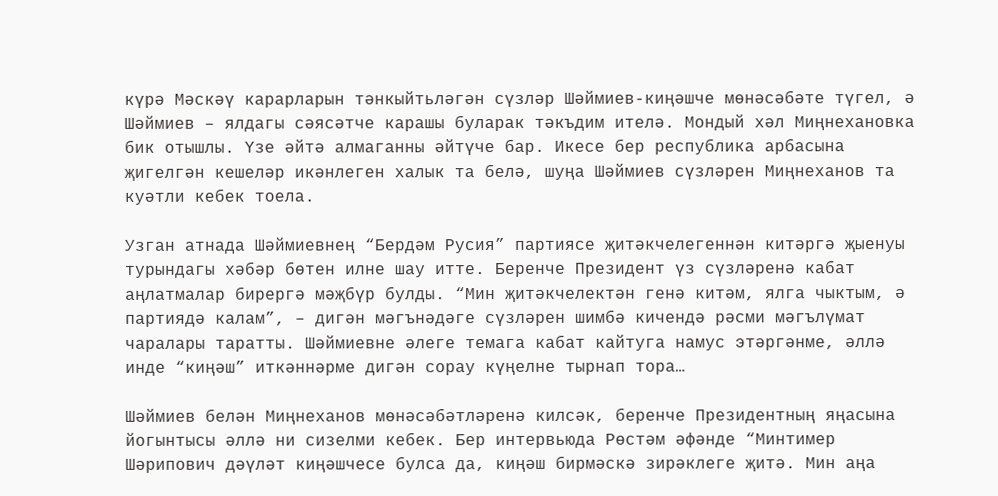күрә Мәскәү карарларын тәнкыйтьләгән сүзләр Шәймиев-киңәшче мөнәсәбәте түгел, ә Шәймиев – ялдагы сәясәтче карашы буларак тәкъдим ителә. Мондый хәл Миңнехановка бик отышлы. Үзе әйтә алмаганны әйтүче бар. Икесе бер республика арбасына җигелгән кешеләр икәнлеген халык та белә, шуңа Шәймиев сүзләрен Миңнеханов та куәтли кебек тоела.

Узган атнада Шәймиевнең “Бердәм Русия” партиясе җитәкчелегеннән китәргә җыенуы турындагы хәбәр бөтен илне шау итте. Беренче Президент үз сүзләренә кабат аңлатмалар бирергә мәҗбүр булды. “Мин җитәкчелектән генә китәм, ялга чыктым, ә партиядә калам”, – дигән мәгънәдәге сүзләрен шимбә кичендә рәсми мәгълүмат чаралары таратты. Шәймиевне әлеге темага кабат кайтуга намус этәргәнме, әллә инде “киңәш” иткәннәрме дигән сорау күңелне тырнап тора…

Шәймиев белән Миңнеханов мөнәсәбәтләренә килсәк, беренче Президентның яңасына йогынтысы әллә ни сизелми кебек. Бер интервьюда Рөстәм әфәнде “Минтимер Шәрипович дәүләт киңәшчесе булса да, киңәш бирмәскә зирәклеге җитә. Мин аңа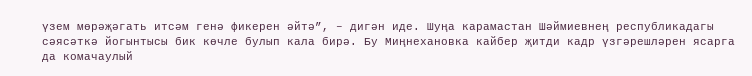үзем мөрәҗәгать итсәм генә фикерен әйтә”, – дигән иде. Шуңа карамастан Шәймиевнең республикадагы сәясәткә йогынтысы бик көчле булып кала бирә. Бу Миңнехановка кайбер җитди кадр үзгәрешләрен ясарга да комачаулый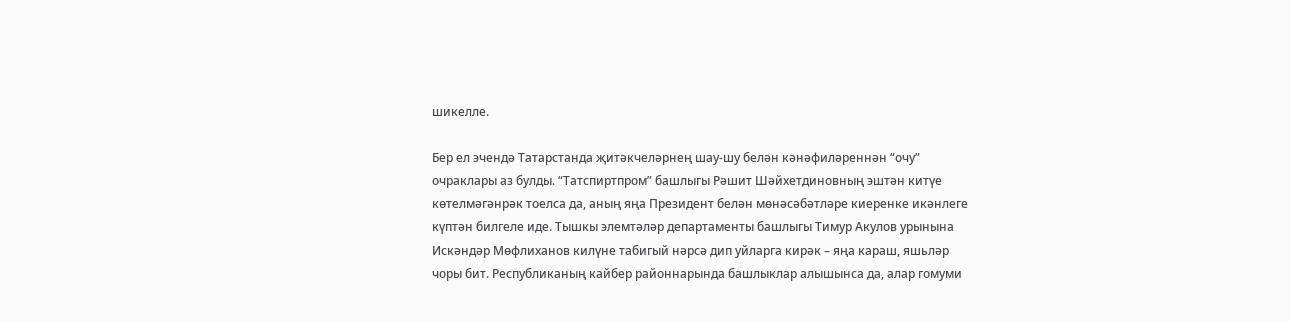шикелле.

Бер ел эчендә Татарстанда җитәкчеләрнең шау-шу белән кәнәфиләреннән “очу” очраклары аз булды. “Татспиртпром” башлыгы Рәшит Шәйхетдиновның эштән китүе көтелмәгәнрәк тоелса да, аның яңа Президент белән мөнәсәбәтләре киеренке икәнлеге күптән билгеле иде. Тышкы элемтәләр департаменты башлыгы Тимур Акулов урынына Искәндәр Мөфлиханов килүне табигый нәрсә дип уйларга кирәк – яңа караш, яшьләр чоры бит. Республиканың кайбер районнарында башлыклар алышынса да, алар гомуми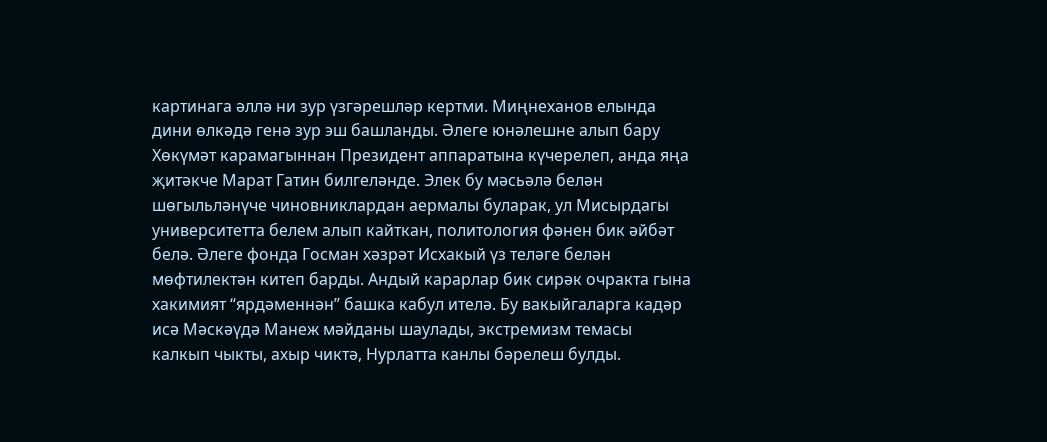картинага әллә ни зур үзгәрешләр кертми. Миңнеханов елында дини өлкәдә генә зур эш башланды. Әлеге юнәлешне алып бару Хөкүмәт карамагыннан Президент аппаратына күчерелеп, анда яңа җитәкче Марат Гатин билгеләнде. Элек бу мәсьәлә белән шөгыльләнүче чиновниклардан аермалы буларак, ул Мисырдагы университетта белем алып кайткан, политология фәнен бик әйбәт белә. Әлеге фонда Госман хәзрәт Исхакый үз теләге белән мөфтилектән китеп барды. Андый карарлар бик сирәк очракта гына хакимият “ярдәменнән” башка кабул ителә. Бу вакыйгаларга кадәр исә Мәскәүдә Манеж мәйданы шаулады, экстремизм темасы калкып чыкты, ахыр чиктә, Нурлатта канлы бәрелеш булды.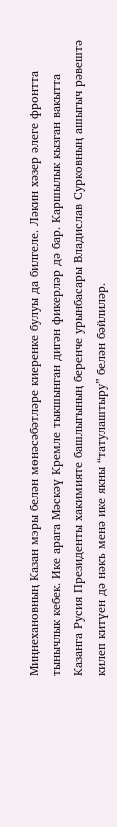Миңнехановның Казан мэры белән мөнәсәбәтләре киеренке булуы да билгеле. Ләкин хәзер әлеге фронтта тынычлык кебек. Ике арага Мәскәү Кремле тыкшынган дигән фикерләр дә бар. Каршылык кызган вакытта Казанга Русия Президенты хакимияте башлыгының беренче урынбасары Владислав Сурковның ашыгыч рәвештә килеп китүен дә нәкъ менә ике якны “татулаштыру” белән бәйлиләр.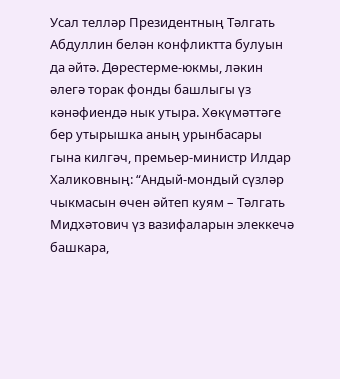Усал телләр Президентның Тәлгать Абдуллин белән конфликтта булуын да әйтә. Дөрестерме-юкмы, ләкин әлегә торак фонды башлыгы үз кәнәфиендә нык утыра. Хөкүмәттәге бер утырышка аның урынбасары гына килгәч, премьер-министр Илдар Халиковның: “Андый-мондый сүзләр чыкмасын өчен әйтеп куям – Тәлгать Мидхәтович үз вазифаларын элеккечә башкара,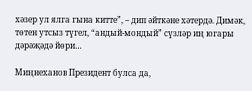хәзер ул ялга гына китте”, – дип әйткәне хәтердә. Димәк, төтен утсыз түгел, “андый-мондый” сүзләр иң югары дәрәҗәдә йөри…

Миңнеханов Президент булса да,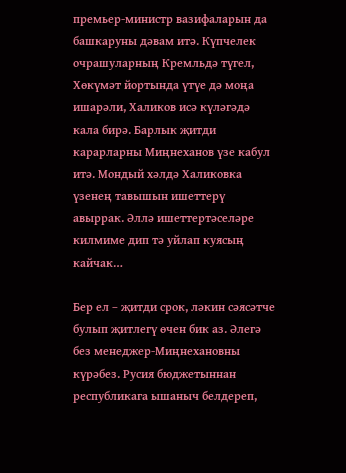премьер-министр вазифаларын да башкаруны дәвам итә. Күпчелек очрашуларның Кремльдә түгел, Хөкүмәт йортында үтүе дә моңа ишарәли, Халиков исә күләгәдә кала бирә. Барлык җитди карарларны Миңнеханов үзе кабул итә. Мондый хәлдә Халиковка үзенең тавышын ишеттерү авыррак. Әллә ишеттертәселәре килмиме дип тә уйлап куясың кайчак…

Бер ел – җитди срок, ләкин сәясәтче булып җитлегү өчен бик аз. Әлегә без менеджер-Миңнехановны күрәбез. Русия бюджетыннан республикага ышаныч белдереп,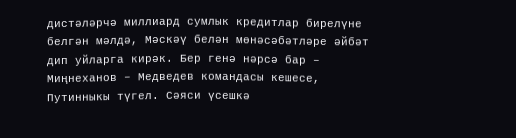дистәләрчә миллиард сумлык кредитлар бирелүне белгән мәлдә, Мәскәү белән мөнәсәбәтләре әйбәт дип уйларга кирәк. Бер генә нәрсә бар – Миңнеханов – Медведев командасы кешесе, Путинныкы түгел. Сәяси үсешкә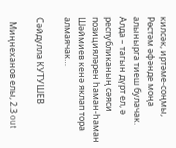килсәк, иртәме-соңмы, Рөстәм әфәнде моңа алынырга тиеш булачак. Алда – тагын дүрт ел, ә республиканың сәяси позицияләрен һаман-һаман Шәймиев кенә яклап тора алмаячак…

Сәйдулла КУТУШЕВ

  Миңнеханов елы, 2.3 out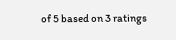of 5 based on 3 ratings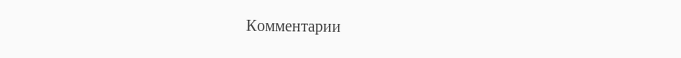Комментарии